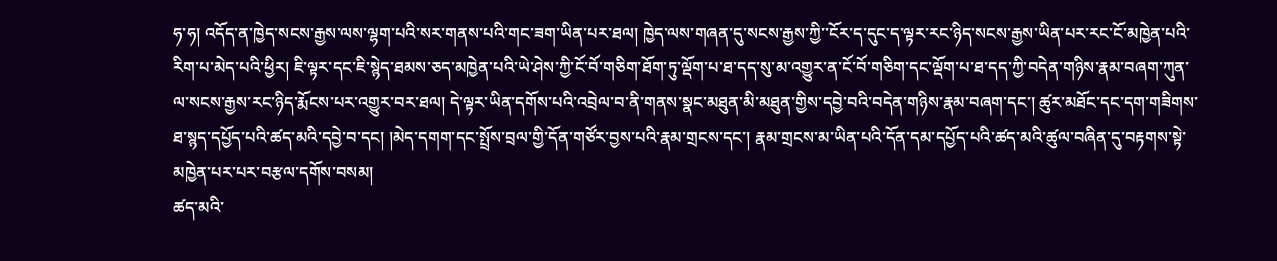ཧ་ཧ། འདོད་ན་ཁྱེད་སངས་རྒྱས་ལས་ལྷག་པའི་སར་གནས་པའི་གང་ཟག་ཡིན་པར་ཐལ། ཁྱེད་ལས་གཞན་དུ་སངས་རྒྱས་ཀྱི་་ངོར་ད་དུང་ད་ལྟར་རང་ཉིད་སངས་རྒྱས་ཡིན་པར་རང་ངོ་མཁྱེན་པའི་རིག་པ་མེད་པའི་ཕྱིར། ཇི་ལྟར་དང་ཇི་སྙེད་ཐམས་ཅད་མཁྱེན་པའི་ཡེ་ཤེས་ཀྱི་ངོ་བོ་གཅིག་ཐོག་ཏུ་ལྡོག་པ་ཐ་དད་སུ་མ་འགྱུར་ན་ངོ་བོ་གཅིག་དང་ལྡོག་པ་ཐ་དད་ཀྱི་བདེན་གཉིས་རྣམ་བཞག་ཀུན་ལ་སངས་རྒྱས་རང་ཉིད་རྨོངས་པར་འགྱུར་བར་ཐལ། དེ་ལྟར་ཡིན་དགོས་པའི་འབྲེལ་བ་ནི་གནས་སྣང་མཐུན་མི་མཐུན་གྱིས་དབྱེ་བའི་བདེན་གཉིས་རྣམ་བཞག་དང་། ཚུར་མཐོང་དང་དག་གཟིགས་ཐ་སྙད་དཔྱོད་པའི་ཚད་མའི་དབྱེ་བ་དང། །མེད་དགག་དང་སྤྲོས་བྲལ་གྱི་དོན་གཙོར་བྱས་པའི་རྣམ་གྲངས་དང་། རྣམ་གྲངས་མ་ཡིན་པའི་དོན་དམ་དཔྱོད་པའི་ཚད་མའི་ཚུལ་བཞིན་དུ་བརྟགས་སྟེ་མཁྱེན་པར་པར་བརྩལ་དགོས་བསམ།
ཚད་མའི་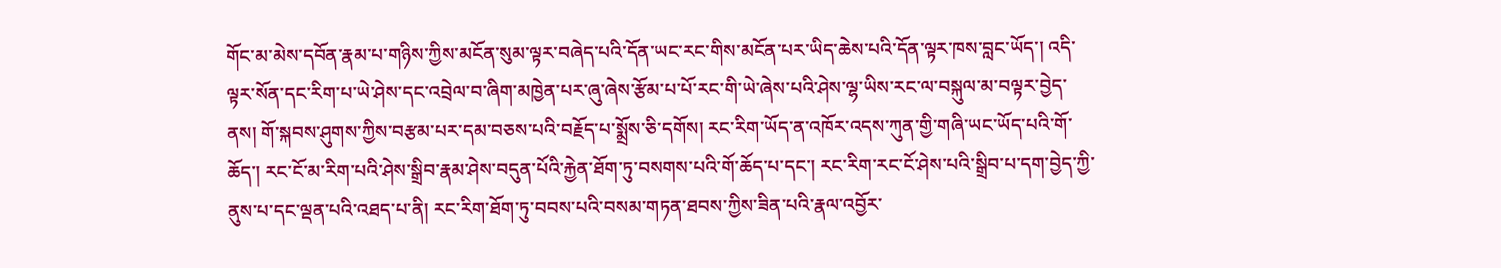གོང་མ་མེས་དབོན་རྣམ་པ་གཉིས་ཀྱིས་མངོན་སུམ་ལྟར་བཞེད་པའི་དོན་ཡང་རང་གིས་མངོན་པར་ཡིད་ཆེས་པའི་དོན་ལྟར་ཁས་བླང་ཡོད་། འདི་ལྟར་སོན་དང་རིག་པ་ཡེ་ཤེས་དང་འབྲེལ་བ་ཞིག་མཁྱེན་པར་ཞུ་ཞེས་རྩོམ་པ་པོ་རང་གི་ཡེ་ཞེས་པའི་ཤེས་ལྷ་ཡིས་རང་ལ་བསྐུལ་མ་བལྟར་བྱེད་ནས། གོ་སྐབས་ཤུགས་ཀྱིས་བརྩམ་པར་དམ་བཅས་པའི་བརྗོད་པ་སྨྲོས་ཅི་དགོས། རང་རིག་ཡོད་ན་འཁོར་འདས་ཀུན་གྱི་གཞི་ཡང་ཡོད་པའི་གོ་ཆོད་། རང་ངོ་མ་རིག་པའི་ཤེས་སྒྲིབ་རྣམ་ཤེས་བདུན་པོའི་རྐྱེན་ཐོག་ཏུ་བསགས་པའི་གོ་ཆོད་པ་དང་། རང་རིག་རང་ངོ་ཤེས་པའི་སྒྲིབ་པ་དག་བྱེད་ཀྱི་ནུས་པ་དང་ལྡན་པའི་འཐད་པ་ནི། རང་རིག་ཐོག་ཏུ་བབས་པའི་བསམ་གཏན་ཐབས་ཀྱིས་ཟིན་པའི་རྣལ་འབྱོར་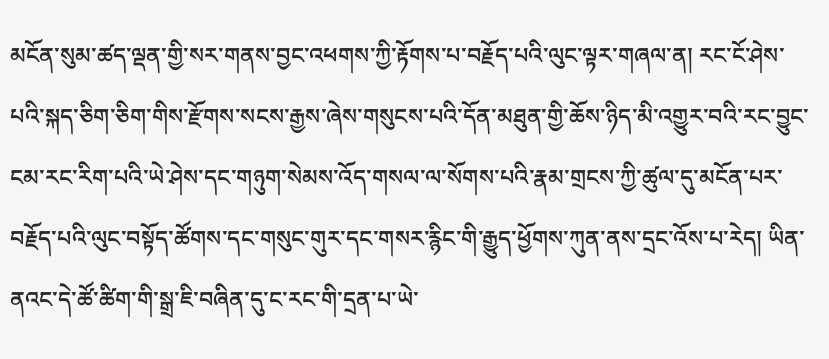མངོན་སུམ་ཚད་ལྡན་གྱི་སར་གནས་བྱང་འཕགས་ཀྱི་རྟོགས་པ་བརྗོད་པའི་ལུང་ལྟར་གཞལ་ན། རང་ངོ་ཤེས་པའི་སྐད་ཅིག་ཅིག་གིས་རྫོགས་སངས་རྒྱས་ཞེས་གསུངས་པའི་དོན་མཐུན་གྱི་ཆོས་ཉིད་མི་འགྱུར་བའི་རང་བྱུང་ངམ་རང་རིག་པའི་ཡེ་ཤེས་དང་གཉུག་སེམས་འོད་གསལ་ལ་སོགས་པའི་རྣམ་གྲངས་ཀྱི་ཚུལ་དུ་མངོན་པར་བརྗོད་པའི་ལུང་བསྟོད་ཚོགས་དང་གསུང་གུར་དང་གསར་རྙིང་གི་རྒྱུད་ཕྱོགས་ཀུན་ནས་དྲང་འོས་པ་རེད། ཡིན་ནའང་དེ་ཚོ་ཚིག་གི་སྒྲ་ཇི་བཞིན་དུ་ང་རང་གི་དྲན་པ་ཡེ་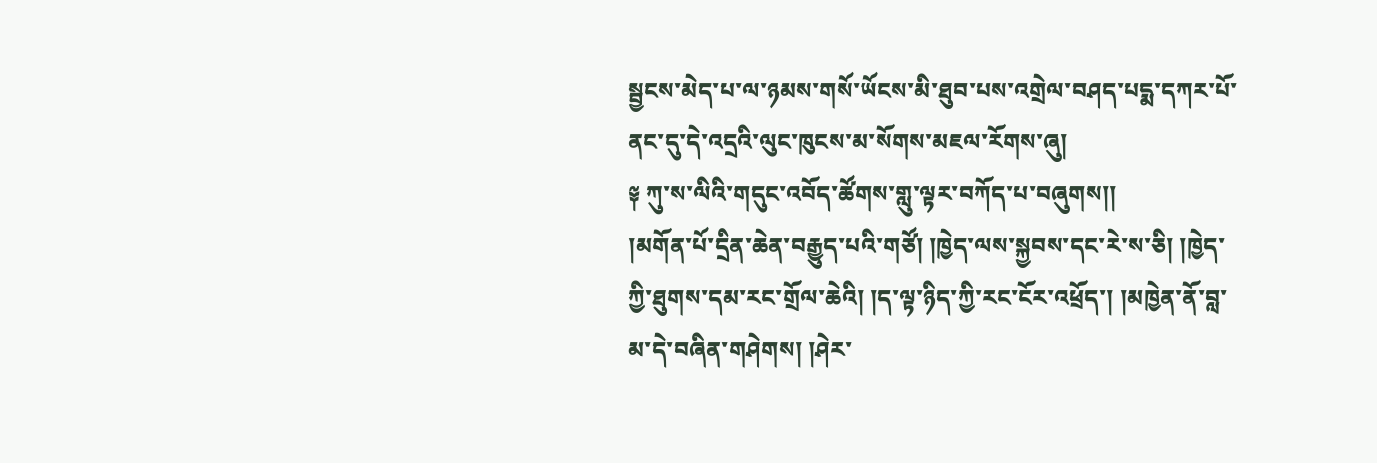སྦྱངས་མེད་པ་ལ་ཉམས་གསོ་ཡོངས་མི་ཐུབ་པས་འགྲེལ་བཤད་པདྨ་དཀར་པོ་ནང་དུ་དེ་འདྲའི་ལུང་ཁུངས་མ་སོགས་མཇལ་རོགས་ཞུ།
༈ ཀུ་ས་ལིའི་གདུང་འབོད་ཚོགས་གླུ་ལྟར་བཀོད་པ་བཞུགས།།
།མགོན་པོ་དྲིན་ཆེན་བརྒྱུད་པའི་གཙོ། །ཁྱེད་ལས་སྐྱབས་དང་རེ་ས་ཅི། །ཁྱེད་ཀྱི་ཐུགས་དམ་རང་གྲོལ་ཆེའི། །ད་ལྟ་ཉིད་ཀྱི་རང་ངོར་འཕྲོད་། །མཁྱེན་ནོ་བླ་མ་དེ་བཞིན་གཤེགས། །ཤེར་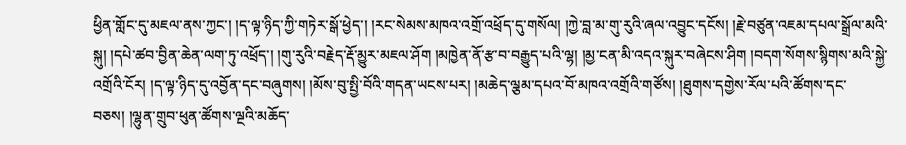ཕྱིན་གློང་དུ་མཇལ་ནས་ཀྱང་། །ད་ལྟ་ཉིད་ཀྱི་གཏེར་སྒོ་ཕྱེད་། །རང་སེམས་མཁའ་འགྲོ་འཕྲོད་དུ་གསོལ། །ཀྱེ་བླ་མ་གུ་རུའི་ཞལ་འབྱུང་དངོས། །རྗེ་བཙུན་འཇམ་དཔལ་སྒྲོལ་མའི་སྐུ། །དཔེ་ཚབ་བྱིན་ཆེན་ལག་ཏུ་འཕྲོད་། །གུ་རུའི་བརྗེད་རྡོ་མྱུར་མཇལ་ཤོག །མཁྱེན་ནོ་རྩ་བ་བརྒྱུད་པའི་ལྷ། །མྱ་ངན་མི་འདའ་སྐུར་བཞེངས་ཤིག །བདག་སོགས་སྙིགས་མའི་སྐྱེ་འགྲོའི་ངོར། །ད་ལྟ་ཉིད་དུ་འབྱོན་དང་བཞུགས། །མོས་བུ་སྤྱི་བོའི་གདན་ཡངས་པར། །མཆེད་ལྕམ་དཔའ་བོ་མཁའ་འགྲོའི་གཙོས། །ཐུགས་དགྱེས་རོལ་པའི་ཚོགས་དང་བཅས། །ལྷུན་གྲུབ་ཕུན་ཚོགས་ལྔའི་མཆོད་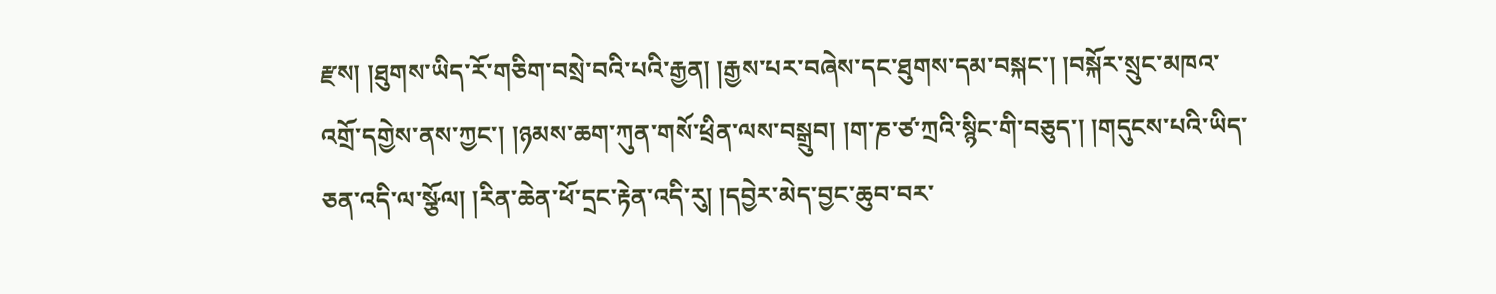རྫས། །ཐུགས་ཡིད་རོ་གཅིག་བསྲེ་བའི་པའི་རྒྱན། །རྒྱས་པར་བཞེས་དང་ཐུགས་དམ་བསྐང་། །བསྐོར་སྲུང་མཁའ་འགྲོ་དགྱེས་ནས་ཀྱང་། །ཉམས་ཆག་ཀུན་གསོ་ཕྲིན་ལས་བསྒྲུབ། །ག་ཎ་ཙ་ཀྲའི་སྙིང་གི་བཅུད་། །གདུངས་པའི་ཡིད་ཅན་འདི་ལ་སྩོལ། །རིན་ཆེན་ཕོ་དྲང་རྟེན་འདི་རུ། །དབྱེར་མེད་བྱང་ཆུབ་བར་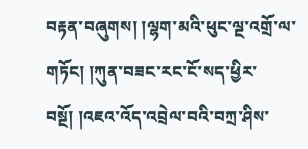བརྟན་བཞུགས། །ལྷག་མའི་ཕུང་ལྔ་འགྲོ་ལ་གཏོང། །ཀུན་བཟང་རང་ངོ་སད་ཕྱིར་བསྔོ། །འཇའ་འོད་འབྲེལ་བའི་བཀྲ་ཤིས་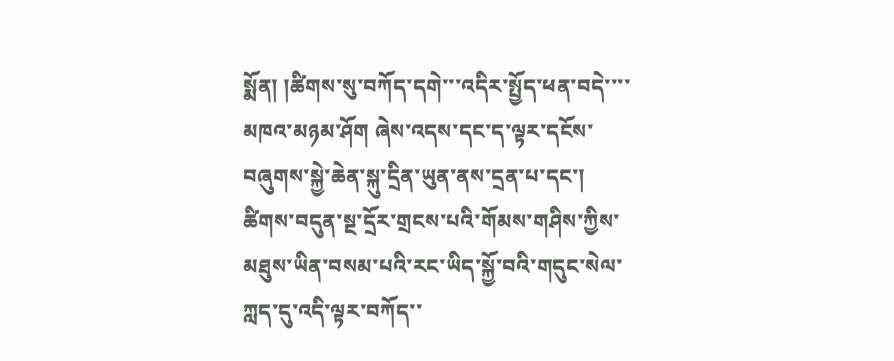སྨོན། །ཚིགས་སུ་བཀོད་དགེ་་་འདིར་སྤྱོད་ཕན་བདེ་་་་མཁའ་མཉམ་ཤོག ཞེས་འདས་དང་ད་ལྟར་དངོས་བཞུགས་སྐྱེ་ཆེན་སྐུ་དྲིན་ཡུན་ནས་དྲན་པ་དང་། ཚིགས་བདུན་སྔ་དྲོར་གྲངས་པའི་གོམས་གཤིས་ཀྱིས་མཐུས་ཡིན་བསམ་པའི་རང་ཡིད་སྐྱོ་བའི་གདུང་སེལ་ཀླད་དུ་འདི་ལྟར་བཀོད་་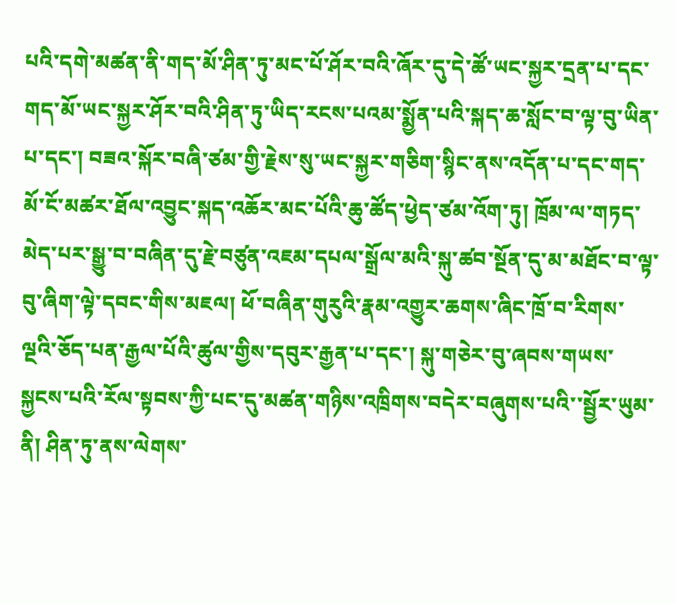པའི་དགེ་མཚན་ནི་གད་མོ་ཤིན་ཏུ་མང་པོ་ཤོར་བའི་ཞོར་དུ་དེ་ཚོ་ཡང་སྐྱར་དྲན་པ་དང་གད་མོ་ཡང་སྐྱར་ཤོར་བའི་ཤིན་ཏུ་ཡིད་རངས་པའམ་སྨྱོན་པའི་སྐད་ཆ་སློང་བ་ལྟ་བུ་ཡིན་པ་དང་། བཟའ་སྐོར་བཞི་ཙམ་གྱི་རྗེས་སུ་ཡང་སྐྱར་གཅིག་སྙིང་ནས་འདོན་པ་དང་གད་མོ་ངོ་མཚར་ཐོལ་འབྱུང་སྐད་འཆོར་མང་པོའི་ཆུ་ཚོད་ཕྱེད་ཙམ་འོག་ཏུ། ཁྲོམ་ལ་གཏད་མེད་པར་སྒྱུ་བ་བཞིན་དུ་རྗེ་བཙུན་འཇམ་དཔལ་སྒྲོལ་མའི་སྐུ་ཚབ་སྔོན་དུ་མ་མཐོང་བ་ལྟ་བུ་ཞིག་ལྟེ་དབང་གིས་མཇལ། ཕོ་བཞིན་གུརུའི་རྣམ་འགྱུར་ཆགས་ཞིང་ཁྲོ་བ་རིགས་ལྔའི་ཅོད་པན་རྒྱལ་པོའི་ཚུལ་གྱིས་དབུར་རྒྱན་པ་དང་། སྐུ་གཅེར་བུ་ཞབས་གཡས་སྐྱངས་པའི་རོལ་སྟབས་ཀྱི་པང་དུ་མཚན་གཉིས་འཁྲིགས་བདེར་བཞུགས་པའི་་སྦྱོར་ཡུམ་ནི། ཤིན་ཏུ་ནས་ལེགས་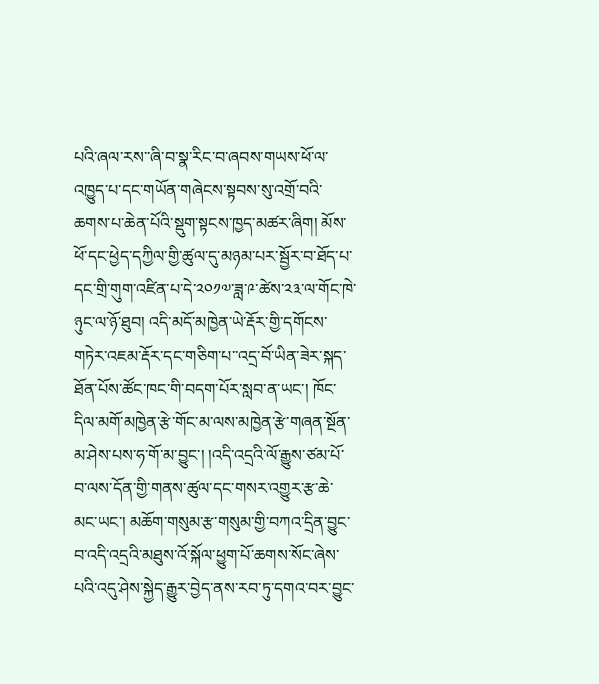པའི་ཞལ་རས་་ཞི་བ་སྣ་རིང་བ་ཞབས་གཡས་ཕོ་ལ་འཁྱུད་པ་དང་གཡོན་གཞེངས་སྟབས་སུ་འགྲོ་བའི་ཆགས་པ་ཆེན་པོའི་སྡུག་སྟངས་ཁྱད་མཚར་ཞིག། མོས་ཕོ་དང་ཕྱེད་དཀྱིལ་གྱི་ཚུལ་དུ་མཉམ་པར་སྦྱོར་བ་ཐོད་པ་དང་གྲི་གུག་འཛིན་པ་དེ་༢༠༡༧་ཟླ་༩་ཚེས་༢༣་ལ་གོང་ཁེ་ཉུང་ལ་ཉོ་ཐུབ། འདི་མདོ་མཁྱེན་ཡེ་རྡོར་གྱི་དགོངས་གཏེར་འཇམ་རྡོར་དང་གཅིག་པ་་འདྲ་བོ་ཡིན་ཟེར་སྐད་ཐོན་པོས་ཚོང་ཁང་གི་བདག་པོར་སླབ་ན་ཡང་། ཁོང་དིལ་མགོ་མཁྱེན་རྩེ་གོང་མ་ལས་མཁྱེན་རྩེ་གཞན་སྔོན་མ་ཤེས་པས་ཧ་གོ་མ་བྱུང་། །འདི་འདྲའི་ལོ་རྒྱུས་ཙམ་པོ་བ་ལས་དོན་གྱི་གནས་ཚུལ་དང་གསར་འགྱུར་རྩ་ཆེ་མང་ཡང་། མཆོག་གསུམ་རྩ་གསུམ་གྱི་བཀའ་དྲིན་བྱུང་བ་འདི་འདྲའི་མཐུས་འོ་སྐོལ་ཕྱུག་པོ་ཆགས་སོང་ཞེས་པའི་འདུ་ཤེས་སྐྱེད་རྒྱུར་བྱེད་ནས་རབ་ཏུ་དགའ་བར་བྱུང་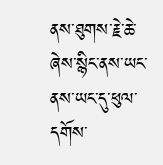ནས་ཐུགས་རྗེ་ཆེ་ཞེས་སྙིང་ནས་ཡང་ནས་ཡང་དུ་ཕུལ་དགོས་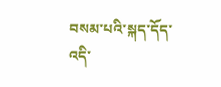བསམ་པའི་སྐད་དོད་འདི་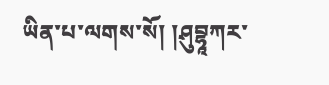ཡིན་པ་ལགས་སོ། །ཤུབྷཱཀར་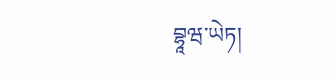བྷཱཝ་ཡེཏ།